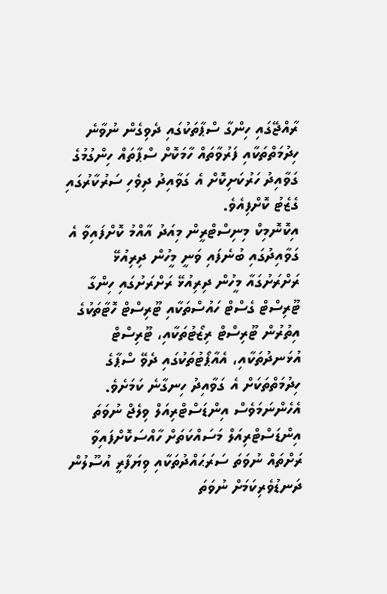ރާއްޖޭގައި ހިންގާ ސްޕާތަކުގައި ދެވިގެން ނުވާނެ ހިދުމަތްތަކާއި ފަރުވާތައް ހާމަކޮށް ސްޕާތައް ހިންގުމުގެ ގަވާއިދު ހަރުކަށިކޮށް އެ ގަވާއިދު ދިވެހި ސަރުކާރުގައި ގެޒެޓު ކޮށްފިއެވެ.
އިކޮނޮމިކް މިނިސްޓްރީން މިއަދު އާއްމު ކޮށްފައިވާ އެ ގަވާއިދުގައި ބުނެފައި ވަނީ މީހުން ދިރިއުޅޭ ރަށްރަށުގައާ މީހުން ދިރިއުޅޭ ރަށްރަށުގައި ހިންގާ ޓޫރިސްޓް ގެސްޓް ހައުސްތަކާއި ޓޫރިސްޓް ހޮޓާތަކުގެ އިތުރުން ޓޫރިސްޓް ރިޒޯޓުތަކާއި، ޓޫރިސްޓް އުޅަނދުތަކާއި، އެއާޕޯޓުތަކުގައި ދެވޭ ސްޕާގެ ހިދުމަތްތަކަށް އެ ގަވާއިދު ހިނގާނެ ކަމަށެވެ.
އެހެންނަމަވެސް އިންޑަސްޓްރިއަލް ވިލެޖް ނުވަތަ އިންޑަސްޓްރިއަލް މަސައްކަތަށް ހާއްސަކޮށްފައިވާ ރަށްތައް ނުވަތަ ސަރަޙައްދުތަކާއި ވިޔަފާރީ އުސޫލުން ދަނޑުވެރިކަމަށް ނުވަތަ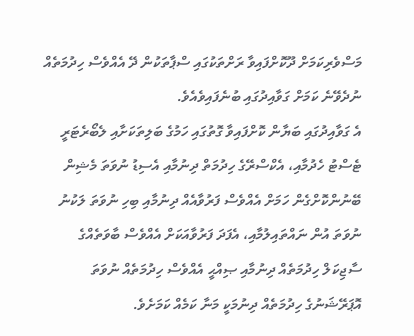މަސްވެރިކަމަށް ދޫކޮށްފައިވާ ރަށްތަކުގައި ސްޕާތަކުން ދޭ އެއްވެސް ހިދުމަތެއް ނުދެވޭނެ ކަމަށް ގަވާއިދުގައި ބުނެފައިވެއެވެ.
އެ ގަވާއިދުގައި ބަޔާން ކޮށްފައިވާ ގޮތުގައި ހަމުގެ ބަލިތަކަށާއި ލެބޯރެޓަރީ ޓެސްޓު ހެދުމާއި، އެކްސްރޭގެ ހިދުމަތް ދިނުމާއި އެސިޑު ނުވަތަ މެޝިން ބޭނުންކޮށްގެން ހަމަށް އެއްވެސް ފަރުވާއެއް ދިނުމާއި ބިހި ނުވަތަ ލަކުނު ނުވަތަ އުން ނައްތައިލުމާއި، އެފަދަ ފަރުވާއަކަށް އެއްވެސް ބާވަތެއްގެ ސާޖިކަލް ހިދުމަތެއް ދިނުމާއި ޞިއްޙީ އެއްވެސް ހިދުމަތެއް ނުވަތަ އޮޕަރޭޝަނުގެ ހިދުމަތެއް ދިނުމަކީ މަނާ ކަމެއް ކަމަށެވެ.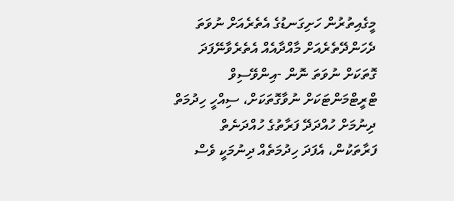މީގެއިތުރުން ހަށިގަނޑުގެ އެތެރެއަށް ނުވަތަ ދެހަންދޭތެރެއަށް މާއްދާއެއް އެތެރެވާނޭފަދަ ގޮތަކަށް ނުވަތަ ނޮން -އިންވޭސިވް ޓްރީޓްމަންޓަކަށް ނުވާގޮތަކަށް، ސިއްހީ ހިދުމަތް ދިނުމަށް ހުއްދަދޭ ފަރާތުގެ ހުއްދަނެތް ފަރާތަކުން، އެފަދަ ހިދުމަތެއް ދިނުމަކީ ވެސް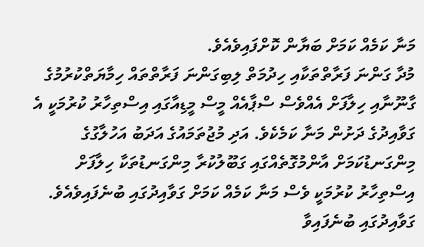މަނާ ކަމެއް ކަމަށް ބަޔާން ކޮށްފައިވެއެވެ.
މުދާ ގަންނަ ފަރާތްތަކާއި ހިދުމަތް ލިބިގަންނަ ފަރާތްތައް ހިމާޔަތްކުރުމުގެ ގާނޫނާއި ހިލާފަށް އެއްވެސް ސްޕާއެއް މީސް މީޑިއާގައި އިސްތިހާރު ކުރުމަކީ އެ ގަވާއިދުގެ ދަށުން މަނާ ކަމެކެވެ. އަދި މުޖުތަމައުގެ އަދަބު އަހުލާގުގެ މިންގަނޑުކަމަށް އާންމުގޮތެއްގައި ގަބޫލުކުރާ މިންގަނޑުތަކާ ހިލާފަށް އިސްތިހާރު ކުރުމަކީ ވެސް މަނާ ކަމެއް ކަމަށް ގަވާއިދުގައި ބުނެފައިވެއެވެ.
ގަވާއިދުގައި ބުނެފައިވާ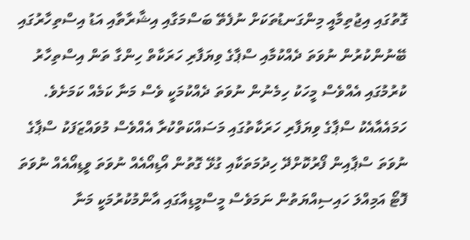ގޮތުގައި އިޖުތިމާއީ މިންގަނޑުތަކަށް ނުފެތޭ ބަސްމަގާއި އިޝާރާތާއި އަޑު އިސްތިހާރުގައި ބޭނުންކުރުން ނުވަތަ ދެއްކުމާއި ސްޕާގެ ވިޔަފާރި ހަރަކާތް ހިންގާ ތަން އިސްތިހާރު ކުރުމުގައި އެއްވެސް މީހަކު ހިމެނުން ނުވަތަ ދެއްކުމަކީ ވެސް މަނާ ކަމެއް ކަމަށެވެ.
ހަމައެއާއެކު ސްޕާގެ ވިޔަފާރި ހަރަކާތުގައި މަސައްކަތްކުރާ އެއްވެސް މުވައްޒަފަކު ސްޕާގެ ނުވަތަ ސްޕާއިން ފޯރުކޮށްދޭ ހިދުމަތަކާއި ގުޅޭ ގޮތުން އޯޑިއޯއެއް ނުވަތަ ވީޑިއޯއެއް ނުވަތަ ފޮޓޯ އަމިއްލަ ހައިސިއްޔަތުން ނަމަވެސް މީސްމީޑިއާގައި އާންމުކުރުމަކީ މަނާ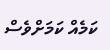ކަމެއް ކަމަށްވެސް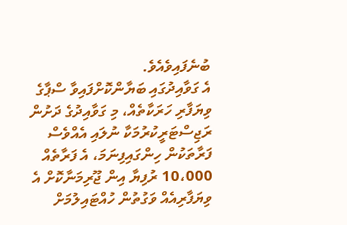ބުނެފައިވެއެވެ.
އެ ގަވާއިދުގައި ބަޔާންކޮށްފައިވާ ސްޕާގެ ވިޔަފާރި ހަރަކާތެއް، މި ގަވާއިދުގެ ދަށުން ރަޖިސްޓަރީކުރުމަކާ ނުލައި އެއްވެސް ފަރާތަކުން ހިންގައިފިނަމަ، އެ ފަރާތެއް 10،000 ރުފިޔާ އިން ޖޫރިމަނާކޮށް އެ ވިޔަފާރިއެއް ވަގުތުން ހުއްޓައިލުމަށް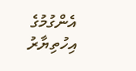އެންގުމުގެ އިހުތިޔާރު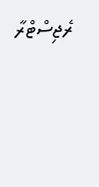ރެޖިސްޓްރާ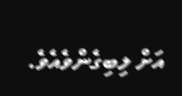އަށް ލިބިގެންވެއެވެ.